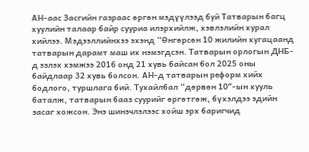АН-аас Засгийн газраас өргөн мэдүүлээд буй Татварын багц хуулийн талаар байр сууриа илэрхийлж, хэвлэлийн хурал хийлээ. Мэдээллийнхээ эхэнд “Өнгөрсөн 10 жилийн хугацаанд татварын дарамт маш их нэмэгдсэн. Татварын орлогын ДНБ-д эзлэх хэмжээ 2016 онд 21 хувь байсан бол 2025 оны байдлаар 32 хувь болсон. АН-д татварын реформ хийх бодлого, туршлага бий. Тухайлбал “дөрвөн 10″-ын хууль баталж, татварын бааз суурийг өргөтгөж, бүхэлдээ эдийн засаг хожсон. Энэ шинэчлэлээс хойш эрх баригчид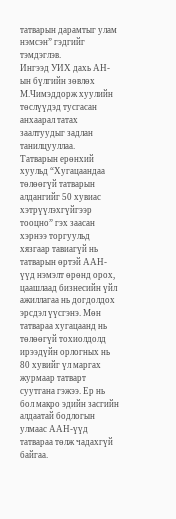татварын дарамтыг улам нэмсэн” гэдгийг тэмдэглэв.
Ингээд УИХ дахь АН-ын бүлгийн зөвлөх М.Чимэддорж хуулийн төслүүдэд тусгасан анхаарал татах заалтуудыг задлан танилцууллаа.
Татварын ерөнхий хуульд “Хугацаандаа төлөөгүй татварын алдангийг 50 хувиас хэтрүүлэхгүйгээр тооцно” гэх заасан хэрнээ торгуульд хязгаар тавиагүй нь татварын өртэй ААН-үүд нэмэлт өрөнд орох, цаашлаад бизнесийн үйл ажиллагаа нь догдолдох эрсдэл үүсгэнэ. Мөн татвараа хугацаанд нь төлөөгүй тохиолдолд ирээдүйн орлогных нь 80 хувийг үл маргах журмаар татварт суутгана гэжээ. Ер нь бол макро эдийн засгийн алдаатай бодлогын улмаас ААН-үүд татвараа төлж чадахгүй байгаа.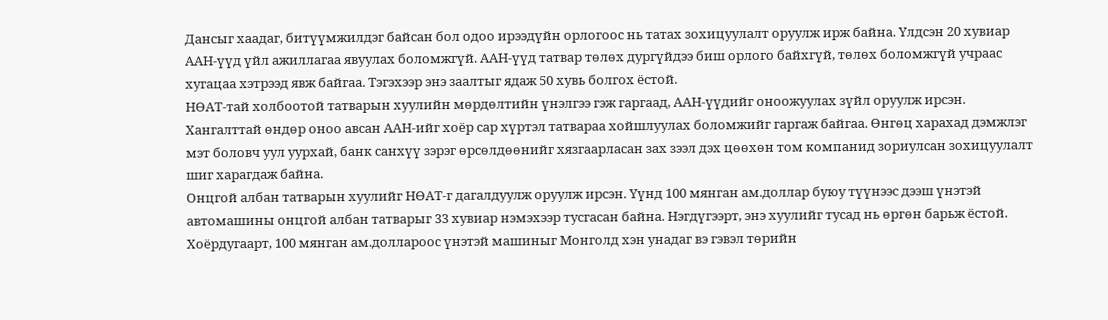Дансыг хаадаг, битүүмжилдэг байсан бол одоо ирээдүйн орлогоос нь татах зохицуулалт оруулж ирж байна. Үлдсэн 20 хувиар ААН-үүд үйл ажиллагаа явуулах боломжгүй. ААН-үүд татвар төлөх дургүйдээ биш орлого байхгүй, төлөх боломжгүй учраас хугацаа хэтрээд явж байгаа. Тэгэхээр энэ заалтыг ядаж 50 хувь болгох ёстой.
НӨАТ-тай холбоотой татварын хуулийн мөрдөлтийн үнэлгээ гэж гаргаад, ААН-үүдийг оноожуулах зүйл оруулж ирсэн. Хангалттай өндөр оноо авсан ААН-ийг хоёр сар хүртэл татвараа хойшлуулах боломжийг гаргаж байгаа. Өнгөц харахад дэмжлэг мэт боловч уул уурхай, банк санхүү зэрэг өрсөлдөөнийг хязгаарласан зах зээл дэх цөөхөн том компанид зориулсан зохицуулалт шиг харагдаж байна.
Онцгой албан татварын хуулийг НӨАТ-г дагалдуулж оруулж ирсэн. Үүнд 100 мянган ам.доллар буюу түүнээс дээш үнэтэй автомашины онцгой албан татварыг 33 хувиар нэмэхээр тусгасан байна. Нэгдүгээрт, энэ хуулийг тусад нь өргөн барьж ёстой.
Хоёрдугаарт, 100 мянган ам.доллароос үнэтэй машиныг Монголд хэн унадаг вэ гэвэл төрийн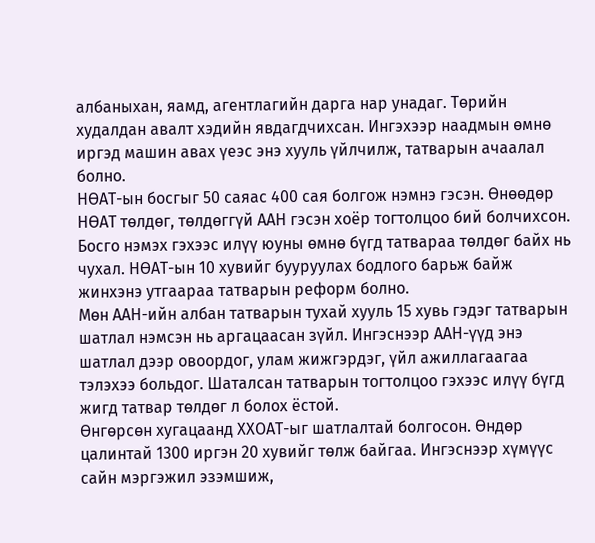албаныхан, яамд, агентлагийн дарга нар унадаг. Төрийн худалдан авалт хэдийн явдагдчихсан. Ингэхээр наадмын өмнө иргэд машин авах үеэс энэ хууль үйлчилж, татварын ачаалал болно.
НӨАТ-ын босгыг 50 саяас 400 сая болгож нэмнэ гэсэн. Өнөөдөр НӨАТ төлдөг, төлдөггүй ААН гэсэн хоёр тогтолцоо бий болчихсон. Босго нэмэх гэхээс илүү юуны өмнө бүгд татвараа төлдөг байх нь чухал. НӨАТ-ын 10 хувийг бууруулах бодлого барьж байж жинхэнэ утгаараа татварын реформ болно.
Мөн ААН-ийн албан татварын тухай хууль 15 хувь гэдэг татварын шатлал нэмсэн нь аргацаасан зүйл. Ингэснээр ААН-үүд энэ шатлал дээр овоордог, улам жижгэрдэг, үйл ажиллагаагаа тэлэхээ больдог. Шаталсан татварын тогтолцоо гэхээс илүү бүгд жигд татвар төлдөг л болох ёстой.
Өнгөрсөн хугацаанд ХХОАТ-ыг шатлалтай болгосон. Өндөр цалинтай 1300 иргэн 20 хувийг төлж байгаа. Ингэснээр хүмүүс сайн мэргэжил эзэмшиж,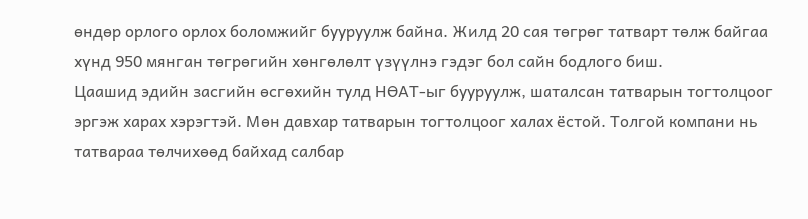өндөр орлого орлох боломжийг бууруулж байна. Жилд 20 сая төгрөг татварт төлж байгаа хүнд 950 мянган төгрөгийн хөнгөлөлт үзүүлнэ гэдэг бол сайн бодлого биш.
Цаашид эдийн засгийн өсгөхийн тулд НӨАТ-ыг бууруулж, шаталсан татварын тогтолцоог эргэж харах хэрэгтэй. Мөн давхар татварын тогтолцоог халах ёстой. Толгой компани нь татвараа төлчихөөд байхад салбар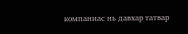компаниас нь давхар татвар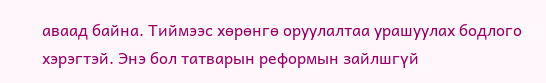аваад байна. Тиймээс хөрөнгө оруулалтаа урашуулах бодлого хэрэгтэй. Энэ бол татварын реформын зайлшгүй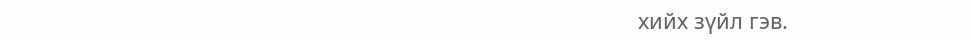хийх зүйл гэв.